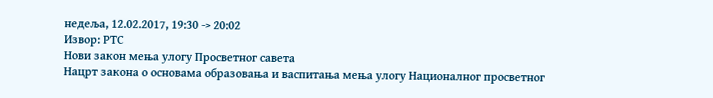недеља, 12.02.2017, 19:30 -> 20:02
Извор: РТС
Нови закон мења улогу Просветног савета
Нацрт закона о основама образовања и васпитања мења улогу Националног просветног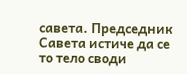савета. Председник Савета истиче да се то тело своди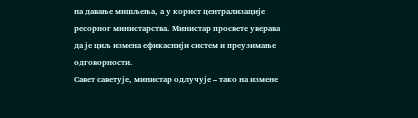на давање мишљења, а у корист централизације ресорног министарства. Министар просвете уверава да је циљ измена ефикаснији систем и преузимање одговорности.
Савет саветује, министар одлучује – тако на измене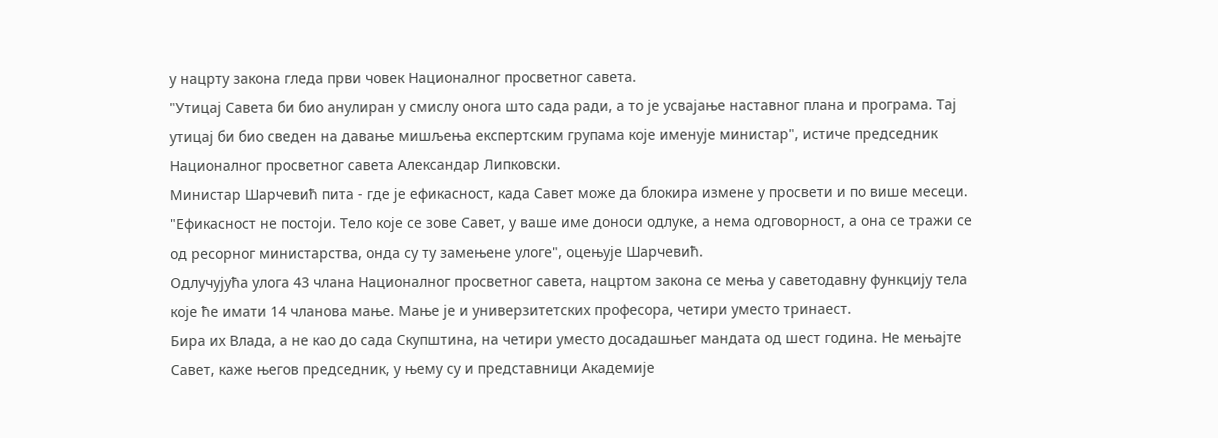у нацрту закона гледа први човек Националног просветног савета.
"Утицај Савета би био анулиран у смислу онога што сада ради, а то је усвајање наставног плана и програма. Тај утицај би био сведен на давање мишљења експертским групама које именује министар", истиче председник Националног просветног савета Александар Липковски.
Министар Шарчевић пита - где је ефикасност, када Савет може да блокира измене у просвети и по више месеци.
"Ефикасност не постоји. Тело које се зове Савет, у ваше име доноси одлуке, а нема одговорност, а она се тражи се од ресорног министарства, онда су ту замењене улоге", оцењује Шарчевић.
Одлучујућа улога 43 члана Националног просветног савета, нацртом закона се мења у саветодавну функцију тела које ће имати 14 чланова мање. Мање је и универзитетских професора, четири уместо тринаест.
Бира их Влада, а не као до сада Скупштина, на четири уместо досадашњег мандата од шест година. Не мењајте Савет, каже његов председник, у њему су и представници Академије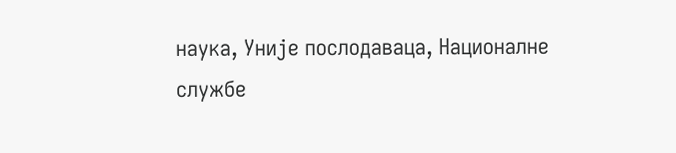наука, Уније послодаваца, Националне службе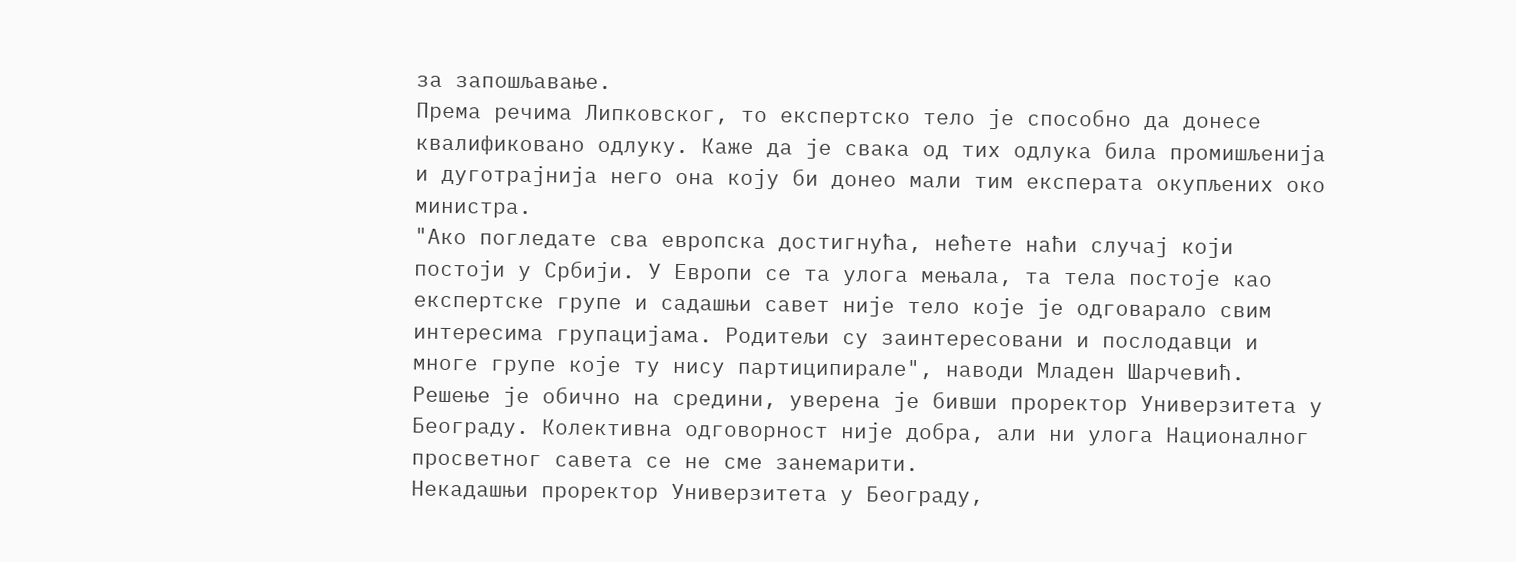за запошљавање.
Према речима Липковског, то експертско тело је способно да донесе квалификовано одлуку. Каже да је свака од тих одлука била промишљенија и дуготрајнија него она коју би донео мали тим експерата окупљених око министра.
"Ако погледате сва европска достигнућа, нећете наћи случај који постоји у Србији. У Европи се та улога мењала, та тела постоје као експертске групе и садашњи савет није тело које је одговарало свим интересима групацијама. Родитељи су заинтересовани и послодавци и многе групе које ту нису партиципирале", наводи Младен Шарчевић.
Решење је обично на средини, уверена је бивши проректор Универзитета у Београду. Колективна одговорност није добра, али ни улога Националног просветног савета се не сме занемарити.
Некадашњи проректор Универзитета у Београду,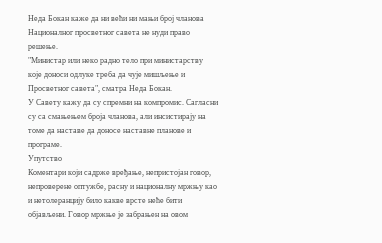Неда Бокан каже да ни већи ни мањи број чланова Националног просветног савета не нуди право решење.
"Министар или неко радно тело при министарству које доноси одлуке треба да чује мишљење и Просветног савета", сматра Неда Бокан.
У Савету кажу да су спремни на компромис. Сагласни су са смањењем броја чланова, али инсистирају на томе да наставе да доносе наставне планове и програме.
Упутство
Коментари који садрже вређање, непристојан говор, непроверене оптужбе, расну и националну мржњу као и нетолеранцију било какве врсте неће бити објављени. Говор мржње је забрањен на овом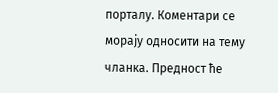порталу. Коментари се морају односити на тему чланка. Предност ће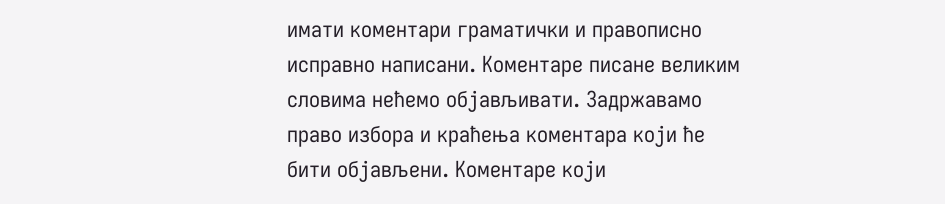имати коментари граматички и правописно исправно написани. Коментаре писане великим словима нећемо објављивати. Задржавамо право избора и краћења коментара који ће бити објављени. Коментаре који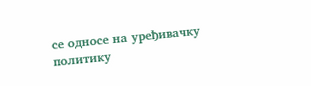се односе на уређивачку политику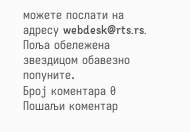можете послати на адресу webdesk@rts.rs. Поља обележена звездицом обавезно попуните.
Број коментара 0
Пошаљи коментар